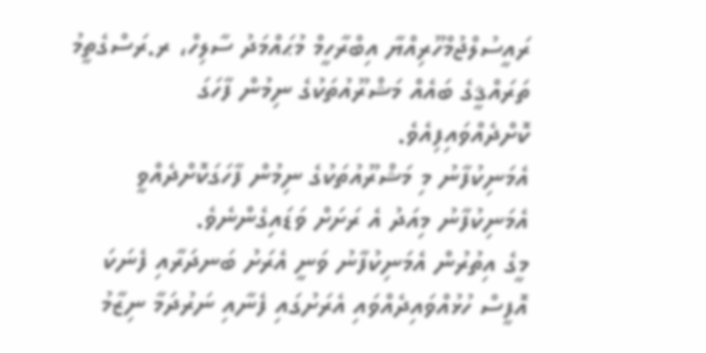ރައީސުލްޖުމްހޫރިއްޔާ އިބްރާހީމް މުޙައްމަދު ސާލިހް، ރ.ރަސްގެތީމު ތަރައްޤީގެ ބައެއް މަޝްރޫއުތަކުގެ ނިމުން ފާހަގަ ކޮށްދެއްވައިފިއެވެ.
އެމަނިކުފާނު މި މަޝްރޫއުތަކުގެ ނިމުން ފާހަގަކޮށްދެއްވީ އެމަނިކުފާނު މިއަދު އެ ރަށަށް ވަޑައިގެންނެވެ.
މީގެ އިތުރުން އެމަނިކުފާނު ވަނީ އެރަށު ބަނދަރާއި ފެނަކަ އޮފީސް ހުޅުއްވައިދެއްވައި އެރަށުގައި ފެނާއި ނަރުދަމާ ނިޒާމު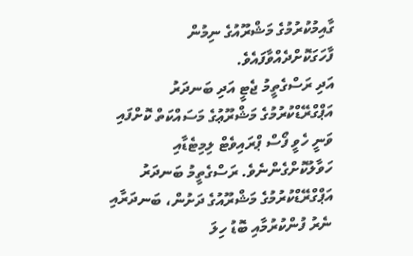ގާއިމުކުރުމުގެ މަޝްރޫއުގެ ނިމުން ފާހަގަކޮށްދެއްވާފައެވެ.
އަދި ރަސްގެތީމު ޖެޓީ އަދި ބަނދަރު އަޕްގްރޭޑްކުރުމުގެ މަޝްރޫޢުގެ މަސައްކަތް ކޮށްފައި ވަނީ ހެވީ ފޯސް ޕްރައިވެޓް ލިމިޓެޑާއި ހަވާލުކޮށްގެންނެވެ. ރަސްގެތީމު ބަނދަރު އަޕްގްރޭޑްކުރުމުގެ މަޝްރޫއުގެ ދަށުން، ބަނދަރާއި ނެރު ފުންކުރުމާއި ބޮޑު ހިލަ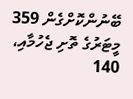ބޭނުންކޮށްގެން 359 މީޓަރުގެ ތޮށި ޖެހުމާއި، 140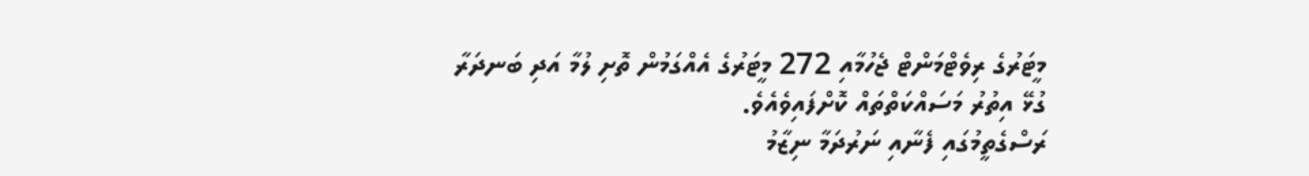މީޓަރުގެ ރިވެޓްމަންޓް ޖެހުމާއި 272 މީޓަރުގެ އެއްގަމުން ތޮށި ލުމާ އަދި ބަނދަރާ ގުޅޭ އިތުރު މަސައްކަތްތައް ކޮށްފައިވެއެވެ.
ރަސްގެތީމުގައި ފެނާއި ނަރުދަމާ ނިޒާމު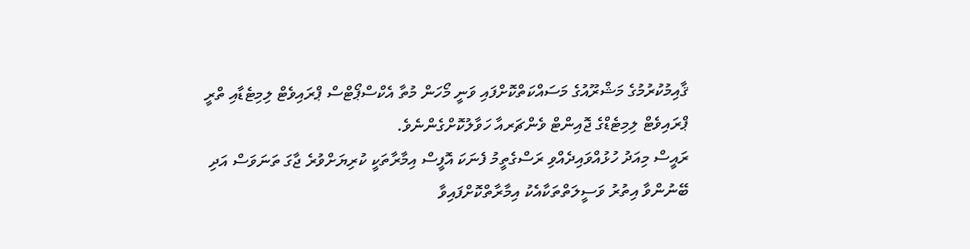ޤާއިމުކުރުމުގެ މަޝްރޫއުގެ މަސައްކަތްކޮށްފައި ވަނީ މޯހަން މުތާ އެކްސްޕޯޓްސް ޕްރައިވެޓް ލިމިޓެޑާއި ތްރީ ޕްރައިވެޓް ލިމިޓެޑްގެ ޖޮއިންޓް ވެންޗަރއާ ހަވާލުކޮށްގެންނެވެ.
ރައީސް މިއަދު ހުޅުއްވައިދެއްވި ރަސްގެތީމު ފެނަކަ އޮފީސް އިމާރާތަކީ ކުރިޔަށްވުރެ ޖާގަ ތަނަވަސް އަދި ބޭނުންވާ އިތުރު ވަސީލަތްތަކާއެކު އިމާރާތްކޮށްފައިވާ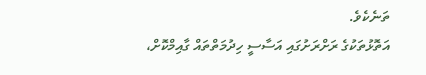ތަނެކެވެ.
އަތޮޅުތަކުގެ ރަށްރަށުގައި އަސާސީ ހިދުމަތްތައް ގާއިމްކޮށް،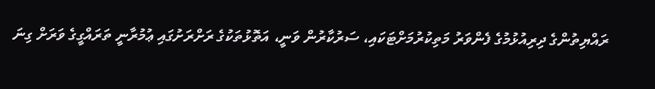ރައްޔިތުންގެ ދިރިއުޅުމުގެ ފެންވަރު މަތިކުރުމަށްޓަކައި، ސަރުކާރުން ވަނީ، އަތޮޅުތަކުގެ ރަށްރަށުގައި ޢުމުރާނީ ތަރައްގީގެ ވަރަށް ގިނަ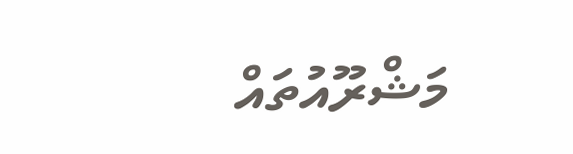މަޝްރޫއުތައް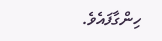ހިންގާފައެވެ.